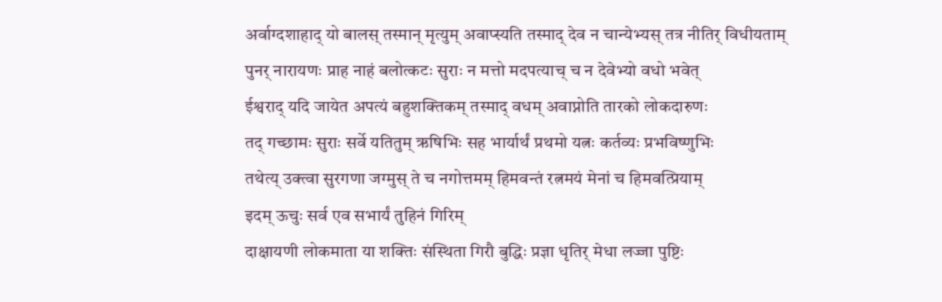अर्वाग्दशाहाद् यो बालस् तस्मान् मृत्युम् अवाप्स्यति तस्माद् देव न चान्येभ्यस् तत्र नीतिर् विधीयताम्
पुनर् नारायणः प्राह नाहं बलोत्कटः सुराः न मत्तो मदपत्याच् च न देवेभ्यो वधो भवेत्
ईश्वराद् यदि जायेत अपत्यं बहुशक्तिकम् तस्माद् वधम् अवाप्नोति तारको लोकदारुणः
तद् गच्छामः सुराः सर्वे यतितुम् ऋषिभिः सह भार्यार्थं प्रथमो यत्नः कर्तव्यः प्रभविष्णुभिः
तथेत्य् उक्त्वा सुरगणा जग्मुस् ते च नगोत्तमम् हिमवन्तं रत्नमयं मेनां च हिमवत्प्रियाम्
इदम् ऊचुः सर्व एव सभार्यं तुहिनं गिरिम्
दाक्षायणी लोकमाता या शक्तिः संस्थिता गिरौ बुद्धिः प्रज्ञा धृतिर् मेधा लज्जा पुष्टिः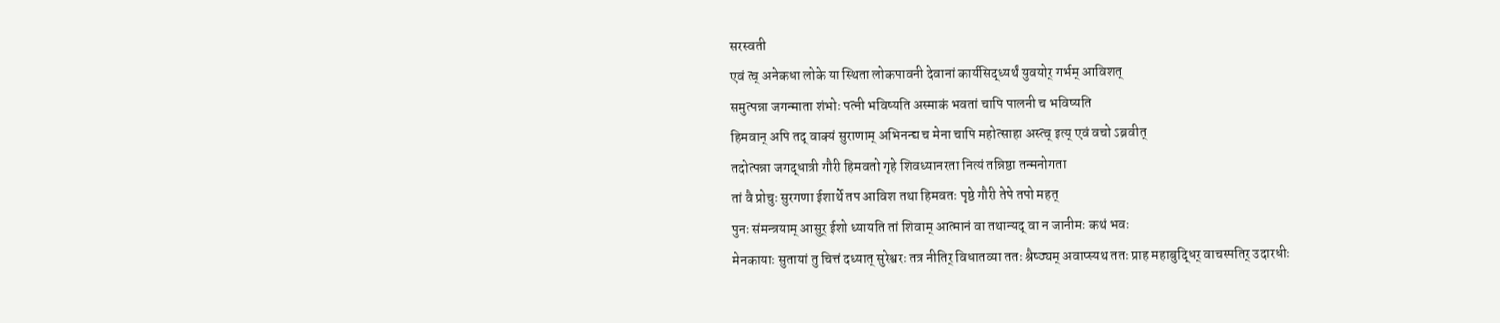सरस्वती
एवं त्व् अनेकधा लोके या स्थिता लोकपावनी देवानां कार्यसिद्ध्यर्थं युवयोर् गर्भम् आविशत्
समुत्पन्ना जगन्माता शंभोः पत्नी भविष्यति अस्माकं भवतां चापि पालनी च भविष्यति
हिमवान् अपि तद् वाक्यं सुराणाम् अभिनन्द्य च मेना चापि महोत्साहा अस्त्व् इत्य् एवं वचो ऽब्रवीत्
तदोत्पन्ना जगद्धात्री गौरी हिमवतो गृहे शिवध्यानरता नित्यं तन्निष्ठा तन्मनोगता
तां वै प्रोचुः सुरगणा ईशार्थे तप आविश तथा हिमवतः पृष्ठे गौरी तेपे तपो महत्
पुनः संमन्त्रयाम् आसुर् ईशो ध्यायति तां शिवाम् आत्मानं वा तथान्यद् वा न जानीमः कथं भवः
मेनकायाः सुतायां तु चित्तं दध्यात् सुरेश्वरः तत्र नीतिर् विधातव्या ततः श्रैष्ठ्यम् अवाप्स्यथ ततः प्राह महाबुद्धिर् वाचस्पतिर् उदारधीः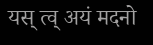यस् त्व् अयं मदनो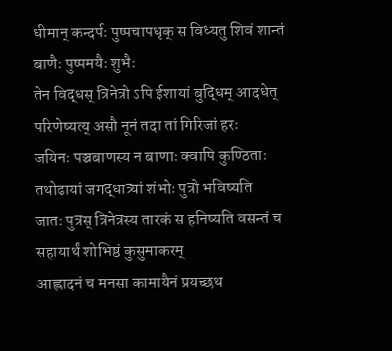धीमान् कन्दर्पः पुष्पचापधृक् स विध्यतु शिवं शान्तं बाणैः पुष्पमयैः शुभैः
तेन विद्धस् त्रिनेत्रो ऽपि ईशायां बुद्धिम् आदधेत् परिणेष्यत्य् असौ नूनं तदा तां गिरिजां हरः
जयिनः पञ्चबाणस्य न बाणाः क्वापि कुण्ठिताः तथोढायां जगद्धात्र्यां शंभोः पुत्रो भविष्यति
जातः पुत्रस् त्रिनेत्रस्य तारकं स हनिष्यति वसन्तं च सहायार्थं शोभिष्ठं कुसुमाकरम्
आह्लादनं च मनसा कामायैनं प्रयच्छथ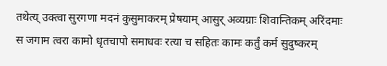तथेत्य् उक्त्वा सुरगणा मदनं कुसुमाकरम् प्रेषयाम् आसुर् अव्यग्राः शिवान्तिकम् अरिंदमाः
स जगाम त्वरा कामो धृतचापो समाधवः रत्या च सहितः कामः कर्तुं कर्म सुदुष्करम्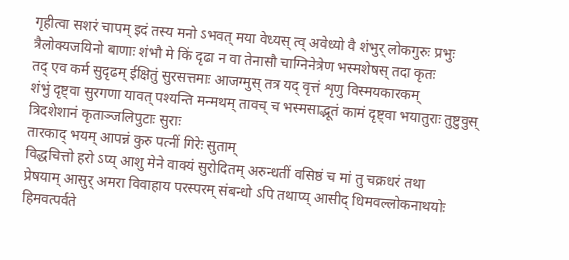गृहीत्वा सशरं चापम् इदं तस्य मनो ऽभवत् मया वेध्यस् त्व् अवेध्यो वै शंभुर् लोकगुरुः प्रभुः
त्रैलोक्यजयिनो बाणाः शंभौ मे किं दृढा न वा तेनासौ चाग्निनेत्रेण भस्मशेषस् तदा कृतः
तद् एव कर्म सुदृढम् ईक्षितुं सुरसत्तमाः आजग्मुस् तत्र यद् वृत्तं शृणु विस्मयकारकम्
शंभुं दृष्ट्वा सुरगणा यावत् पश्यन्ति मन्मथम् तावच् च भस्मसाद्भूतं कामं दृष्ट्वा भयातुराः तुष्टुवुस् त्रिदशेशानं कृताञ्जलिपुटाः सुराः
तारकाद् भयम् आपन्नं कुरु पत्नीं गिरेः सुताम्
विद्धचित्तो हरो ऽप्य् आशु मेने वाक्यं सुरोदितम् अरुन्धतीं वसिष्ठं च मां तु चक्रधरं तथा
प्रेषयाम् आसुर् अमरा विवाहाय परस्परम् संबन्धो ऽपि तथाप्य् आसीद् धिमवल्लोकनाथयोः
हिमवत्पर्वते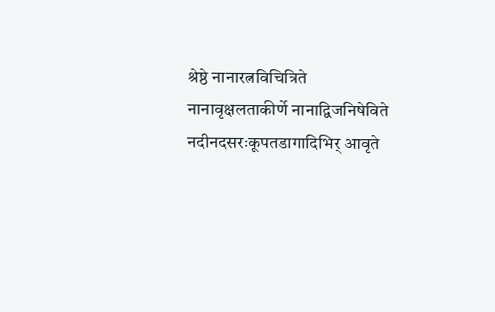श्रेष्ठे नानारत्नविचित्रिते नानावृक्षलताकीर्णे नानाद्विजनिषेविते
नदीनदसरःकूपतडागादिभिर् आवृते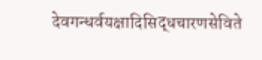देवगन्धर्वयक्षादिसिद्धचारणसेविते